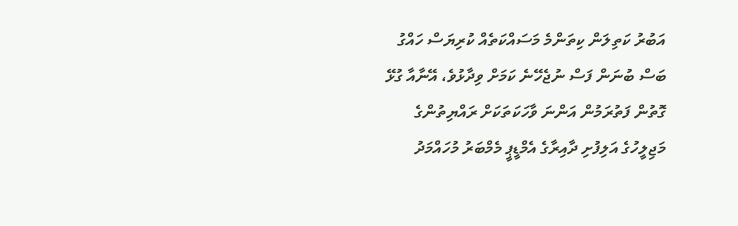އަބުރު ކަތިލަން ކިތަންމެ މަސައްކަތެއް ކުރިޔަސް ހައްގު ބަސް ބުނަން ފަސް ނުޖެހޭނެ ކަމަށް ވިދާޅުވެ، އޭނާއާ ގުޅޭ ގޮތުން ފަތުރަމުން އަންނަ ވާހަކަތަކަށް ރައްޔިތުންގެ މަޖިލީހުގެ އަލިފުށި ދާއިރާގެ އެމްޑީޕީ މެމްބަރު މުހައްމަދު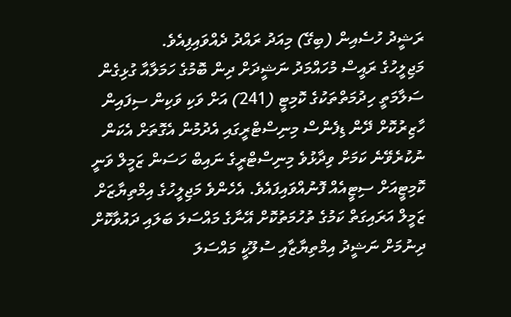ރަޝީދު ހުސެއިން (ބިގޭ) މިއަދު ރައްދު ދެއްވައިފިއެވެ.
މަޖިލީހުގެ ރައީސް މުހައްމަދު ނަޝީދަށް ދިން ބޮމުގެ ހަމަލާއާ ގުޅިގެން ސަލާމަތީ ހިދުމަތްތަކުގެ ކޮމިޓީ (241) އަށް ވަކި ވަކިން ސިފައިން ހާޒިރުކޮށް ދޭން ޑިފެންސް މިނިސްޓްރީގައި އެދުމުން އެގޮތަށް އެކަން ނުކުރެވޭނެ ކަމަށް ވިދާޅުވެ މިނިސްޓްރީގެ ނައިބް ހަސަން ޒަމީލް ވަނީ ކޮމިޓީއަށް ސިޓީއެއް ފޮނުއްވައިފައެވެ. އެހެންވެ މަޖިލީހުގެ އިމްތިޔާޒަށް ޒަމީލް އަރައިގަތް ކަމުގެ ތުހުމަތުކޮށް އޭނާގެ މައްސަލަ ބަލައި ދައުވާކޮށް ދިނުމަށް ނަޝީދު އިމްތިޔާޒާއި ސުލޫކީ މައްސަލަ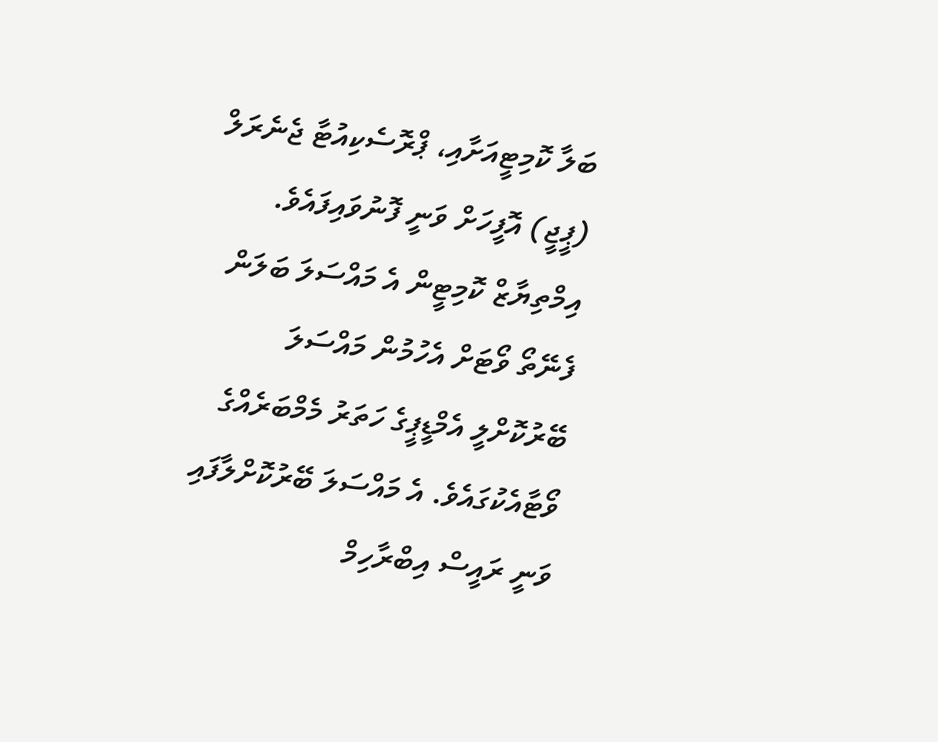ބަލާ ކޮމިޓީއަށާއި، ޕްރޮސެކިއުޓާ ޖެނެރަލް (ޕީޖީ) އޮފީހަށް ވަނީ ފޮނުވައިފައެވެ.
އިމްތިޔާޒް ކޮމިޓީން އެ މައްސަލަ ބަލަން ފެނޭތޯ ވޯޓަށް އެހުމުން މައްސަލަ ބޭރުކޮށްލީ އެމްޑީޕީގެ ހަތަރު މެމްބަރެއްގެ ވޯޓާއެކުގައެވެ. އެ މައްސަލަ ބޭރުކޮށްލާފައި ވަނީ ރައީސް އިބްރާހިމް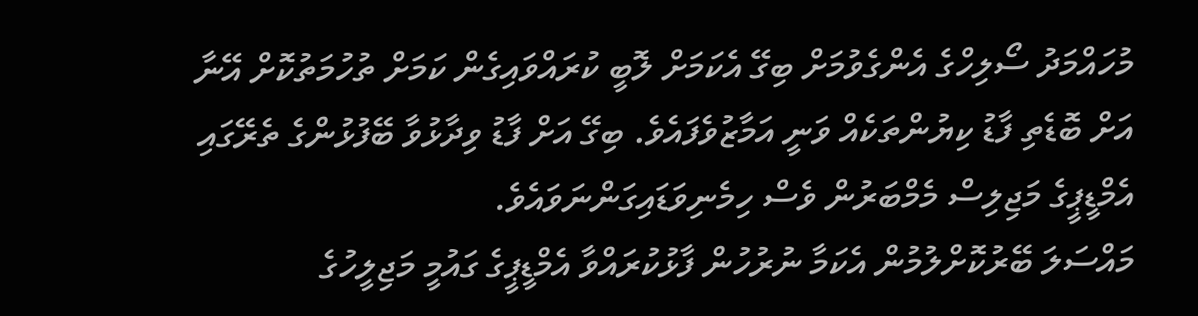މުހައްމަދު ސޯލިހްގެ އެންގެވުމަށް ބިގޭ އެކަމަށް ލޮބީ ކުރައްވައިގެން ކަމަށް ތުހުމަތުކޮށް އޭނާ އަށް ބޮޑެތި ފާޑު ކިޔުންތަކެއް ވަނީ އަމާޒުވެފައެވެ. ބިގޭ އަށް ފާޑު ވިދާޅުވާ ބޭފުޅުންގެ ތެރޭގައި އެމްޑީޕީގެ މަޖިލިސް މެމްބަރުން ވެސް ހިމެނިވަޑައިގަންނަވައެވެ.
މައްސަލަ ބޭރުކޮށްލުމުން އެކަމާ ނުރުހުން ފާޅުކުރައްވާ އެމްޑީޕީގެ ގައުމީ މަޖިލީހުގެ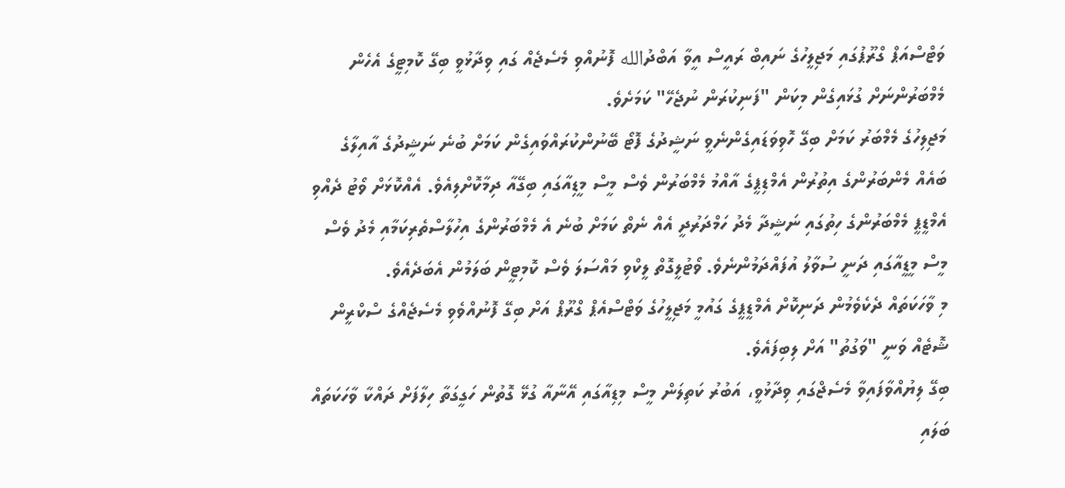ވަޓްސްއަޕް ގްރޫޕުގައި މަޖިލީހުގެ ނައިބް ރައީސް އީވާ އަބްދުالله ފޮނުއްވި މެސެޖެއް ގައި ވިދާޅުވީ ބިގޭ ކޮމިޓީގެ އެހެން މެމްބަރުންނަށް ގުޅައިގެން މިކަން "ފަނިކުރަން ނުޖެހޭ" ކަމަށެވެ.
މަޖިލިހުގެ މެމްބަރު ކަމަށް ބިގޭ ހޮވިވަޑައިގެންނެވީ ނަޝީދުގެ ފޮޓޯ ބޭނުންކުރައްވައިގެން ކަމަށް ބުނެ ނަޝީދުގެ އާއިލާގެ ބައެއް މެންބަރުންގެ އިތުރުން އެމްޑިޕީގެ އާއްމު މެމްބަރުން ވެސް މީސް މީޑިއާގައި ބިގޭއާ ދިމާކޮށްލިއެވެ. އެއްކޮޅަށް ވޯޓު ދެއްވި އެމްޑީޕީ މެމްބަރުންގެ ހިތުގައި ނަޝީދާ މެދު ހަމްދަރުދީ އެއް ނެތް ކަމަށް ބުނެ އެ މެމްބަރުންގެ އިހުލާސްތެރިކަމާއި މެދު ވެސް މީސް މީޑީއާގައި ދަނީ ސުވާލު އުފައްދަމުންނެވެ. ވޯޓުލީގޮތް ލީކްވި މައްސަލަ ވެސް ކޮމިޓީން ބަލަމުން އެބަދެއެވެ.
މި ވާހަކަތައް ދެކެވެމުން ދަނިކޮށް އެމްޑީޕީގެ ގައުމީ މަޖިލީހުގެ ވަޓްސްއެޕް ގްރޫޕް އަށް ބިގޭ ފޮނުއްވެވި މެސެޖެއްގެ ސްކްރީން ޝޮޓެއް ވަނީ "ވަގުތު" އަށް ލިބިފައެވެ.
ބިގޭ ލިޔުއްވާފައިވާ މެސެޖްގައި ވިދާޅުވީ، އަބުރު ކަތިލަން މީސް މިޑިއާގައި އޭނާއާ ގުޅޭ ގޮތުން ހަގީގަތާ ހިލާފަށް ދައްކާ ވާހަކަތައް ބަލައި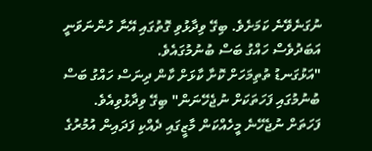ނުގަނެވޭނެ ކަމަށެވެ. ބިގޭ ވިދާޅުވި ގޮތުގައި އޭނާ ހުންނަވަނީ އަބަދުވެސް ހައްގު ބަސް ބުނުމުގައެވެ.
"އަޅުގަނޑު ތުތިމަހަށް ކޮށާ ކާޅަށް ކާން ދިނަސް ހައްގު ބަސް ބުނުމުގައި ފަހަތަކަށް ނުޖެހޭނަން" ބިގޭ ވިދާޅުވިއެވެ.
ފަހަތަށް ނުޖެހޭނެ މީހެއްކަން މާޒީގައި ދެއްކި ފަދައިން އުމުރުގެ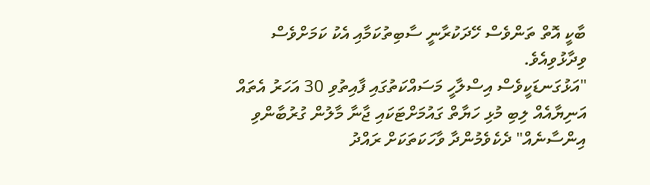ބާކީ އޮތް ތަންވެސް ހޭދަކުރާނީ ސާބިތުކަމާއި އެކު ކަމަށްވެސް ވިދާޅުވިއެވެ.
"އަޅުގަނޑަކީވެސް އިސްލާހީ މަސައްކަތުގައި ފާއިތުވި 30 އަހަރު އެތައް އަނިޔާއެއް ލިބި މުޅި ހަޔާތް ގައުމަށްޓަކައި ޖާނާ މާލުން ގުރުބާންވި އިންސާނެއް" ދެކެވެމުންދާ ވާހަކަތަކަށް ރައްދު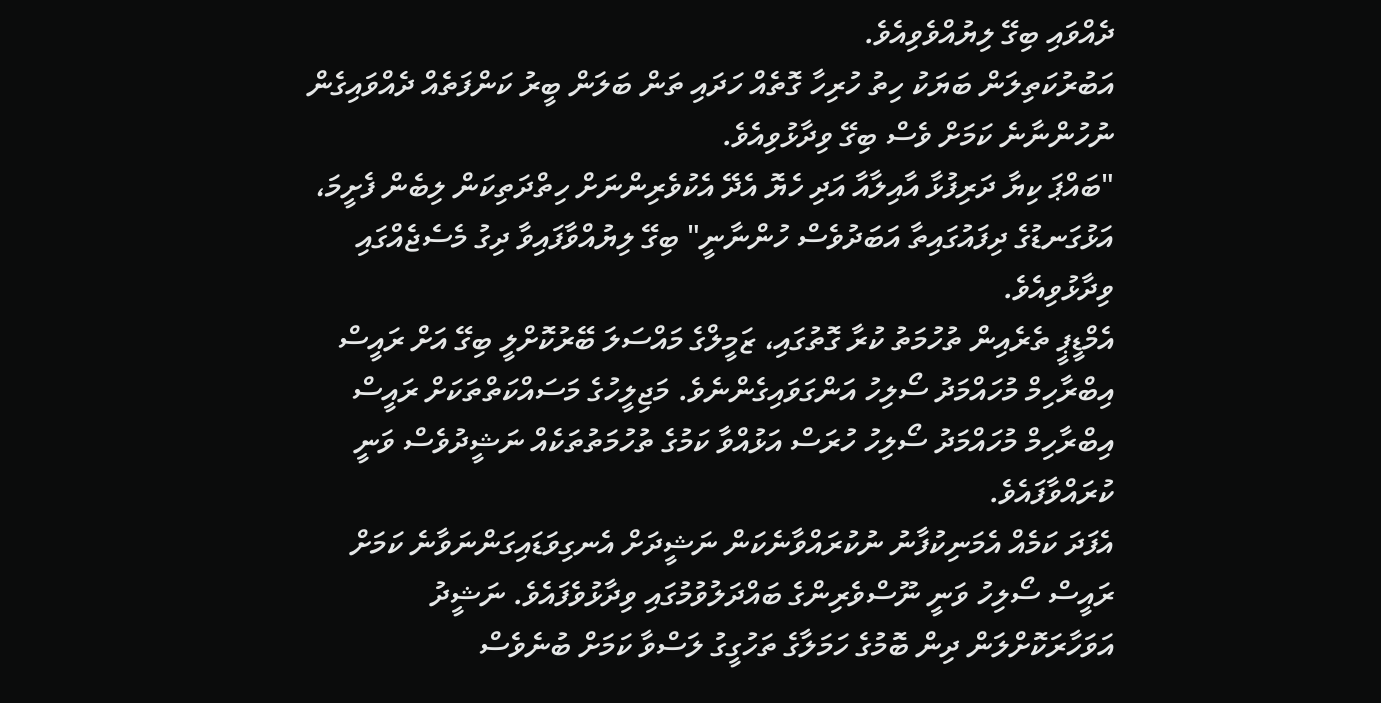ދެއްވައި ބިގޭ ލިޔުއްވެވިއެވެ.
އަބުރުކަތިލަން ބަޔަކު ހިތު ހުރިހާ ގޮތެއް ހަދައި ތަން ބަލަން ބީރު ކަންފަތެއް ދެއްވައިގެން ނުހުންނާނެ ކަމަށް ވެސް ބިގޭ ވިދާޅުވިއެވެ.
"ބައްޕަ ކިޔާ ދަރިފުޅާ އާއިލާއާ އަދި ހެޔޮ އެދޭ އެކުވެރިންނަށް ހިތްދަތިކަން ލިބެން ފެށީމަ، އަޅުގަނޑުގެ ދިފައުގައިތާ އަބަދުވެސް ހުންނާނީ" ބިގޭ ލިޔުއްވާފައިވާ ދިގު މެސެޖެއްގައި ވިދާޅުވިއެވެ.
އެމްޑީޕީ ތެރެއިން ތުހުމަތު ކުރާ ގޮތުގައި، ޒަމީލްގެ މައްސަލަ ބޭރުކޮށްލީ ބިގޭ އަށް ރައީސް އިބްރާހިމް މުހައްމަދު ސޯލިހު އަންގަވައިގެންނެވެ. މަޖިލީހުގެ މަސައްކަތްތަކަށް ރައީސް އިބްރާހިމް މުހައްމަދު ސޯލިހު ހުރަސް އަޅުއްވާ ކަމުގެ ތުހުމަތުތަކެއް ނަޝީދުވެސް ވަނީ ކުރައްވާފައެވެ.
އެފަދަ ކަމެއް އެމަނިކުފާނު ނުކުރައްވާނެކަން ނަޝީދަށް އެނގިވަޑައިގަންނަވާނެ ކަމަށް ރައީސް ސޯލިހު ވަނީ ނޫސްވެރިންގެ ބައްދަލުވުމުގައި ވިދާޅުވެފައެވެ. ނަޝީދު އަވަހާރަކޮށްލަން ދިން ބޮމުގެ ހަމަލާގެ ތަހުގީގު ލަސްވާ ކަމަށް ބުނެވެސް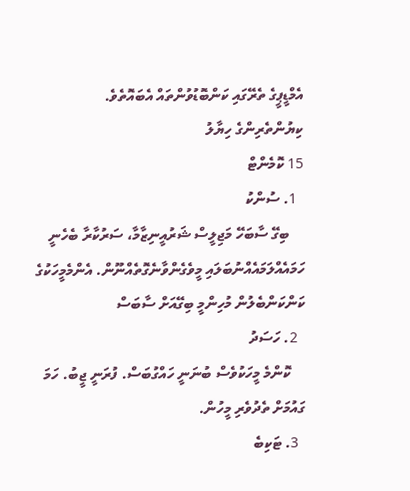އެމްޑީޕީގެ ތެރޭގައި ކަންބޮޑުވުންތައް އެބައޮތެވެ.
ކިޔުންތެރިންގެ ހިޔާލު
15 ކޮމެންޓް
  1. ސުންކު
    ބިގޭ ސާބަހޭ މަޖިލީސް ޝަރުއީނިޒާމާ، ސަރުކާރާ ބެހެނީ ހަމައެއްލަމައެއްނުބަލައި މީވެގެންވާނެގޮތެއްނޫން. އެންމެމީހަކުގެ ކަންކަންބެލުން މުހިންމީ ބިގޭއަށް ސާބަސް
  2. ހަސަދު
    ކޮންމެ މީހަކުވެސް ބުނަނީ ހައްގުބަސް. ފުރަނީ ޖީބު. ހަމަ ގައުމަށް ތެދުވެރި މީހުން.
  3. ޓަކިބެ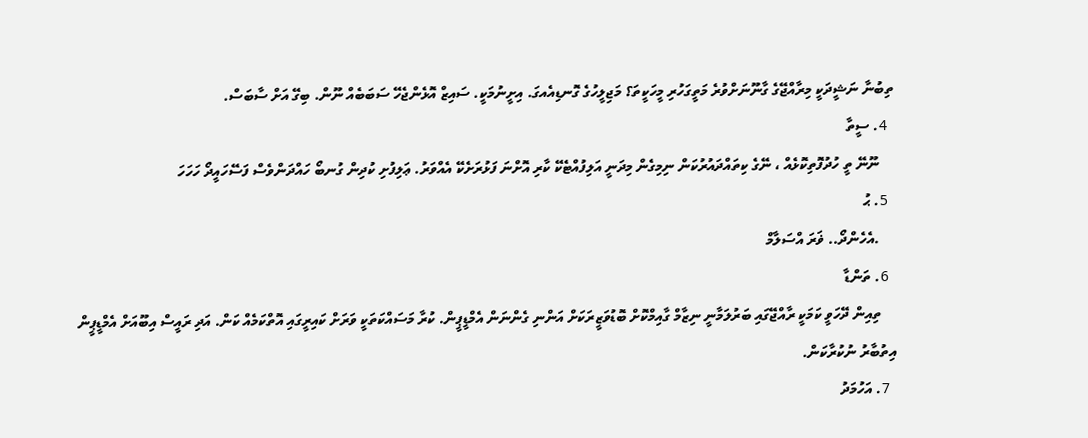ތިބުނާ ނަޝީދަކީ މިރާއްޖޭގެ ގާނޫނަށްވުރެ މަތީގަހުރި މީހަކީތަ؟ މަޖިލީހުގެ ގޮނޑިއެއގަ. އިށީނުމަކީ. ސައިޒް އޮޅެންޖެހޭ ސަބަބެއް ނޫން. ބިގޭ އަށް ސާބަސް.
  4. ސީތާ
    ނޫނޭ ތީ ހުދުފޮތިކޮޅެއް ، ނޭގެ ކިތައްދައުރުކަން ނިމިގެން މިދަނީ އަލިފުއްޓެކޭ ކާރި އޮށްނަ ފަޅުރަށެކޭ އެއްވަރު. ޢަލިފުށި ކުދިން ގުނބޯ ހައްދަންވެސް ފަސޭހައީދޯ ހަހަހަ
  5. ޙު
    .އެހެންދޯ.. ޥަރަ އްސަލާމް
  6. ތަންޑާ
    ތިއިން ދޭހަވީ ކަމަކީ ރާއްޖޭގައި ބަރުލަމާނީ ނިޒާމް ގާއިމްކޮށް ބޮޑުވަޒީރަކަށް އަންނި ގެންނަން އެމްޑީޕީން. ކުރާ މަސައްކަތަކީ ވަރަށް ކައިރީގައި އޮތްކަމެއް ކަން. އަދި ރައީސް އިބޫއަށް އެމްޑީޕީން އިތުބާރު ނުކުރާކަން.
  7. އަހުމަދު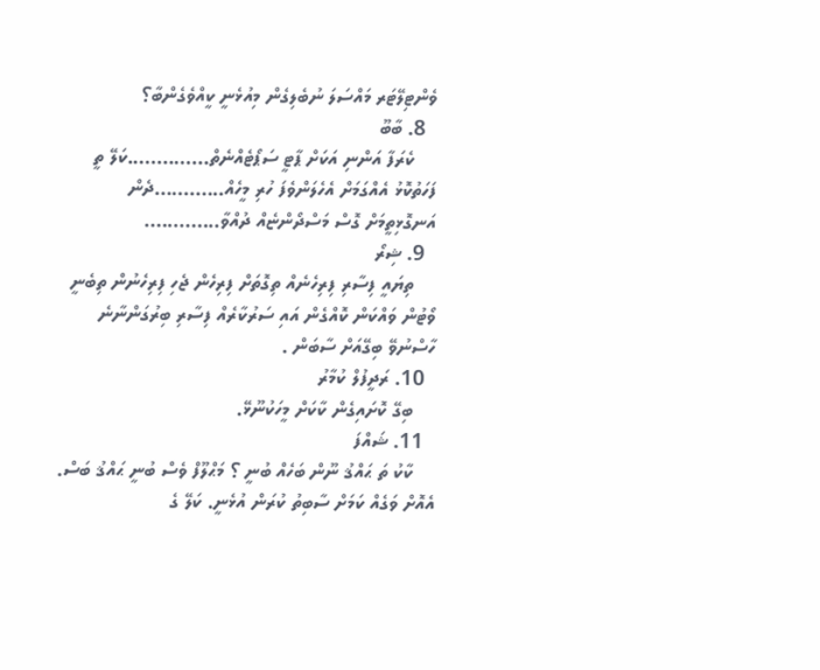ވެންޓިލޭޓަރ މައްސަލަ ނުބެލިގެން މިއުޅެނީ ކީއްވެގެންބާ؟
  8. ބާބޫ
    ކެރަފާ އަންނި އަކަށް ޕާޓީ ސަޕޯޓެއްނެތް..............ކަލޭ ތީ ފަހަތުކޮޅު އެއްގަމަށް އެހެލަންވެފަ ހުރި މީހެއް............ދެން އަނގޮޅިތީމަށް ގޮސް މަސްދޯންޏެއް ދުއްވާ.............
  9. ޝިރޯ
    ތިޔައީ ފިސާރި ފިރިހެނެއް ތިގޮތަށް ފިރިހެން ޖެހި ފިރިހެނުން ތިބެނީ ވޯޓުން ވައްކަން ކޮއްގެން އައި ސަރުކާރެއް ފިސާރި ބިރުގަންނާނެ ހާސްނުވޭ ބިގޭއަށް ސާބަން .
  10. ރަދީފުލް ކުމާރު
    ބިގޭ ކޮށައިގެން ކާކަށް މީހަކުނޫޅޭ.
  11. ޝައްފަ
    ކާކު ތަ ޙައްޤު ނޫން ބަހެއް ބުނީ ؟ މަޙްލޫފް ވެސް ބުނީ ޙައްޤު ބަސް. އެއޮށް ވަގެއް ކަމަށް ސާބިތު ކުރަން އުޅެނީ. ކަލޭ ގެ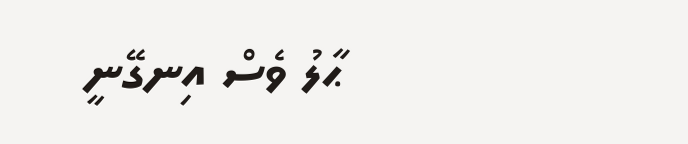ޙާލު ވެސް އިނގޭނީ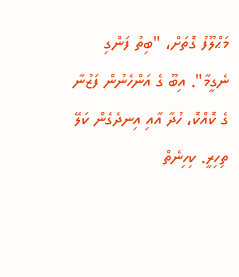މަޙްލޫފު ގޮތަށް، "ބިތު ފަންގި ނެގީމާ". އިބޫ ގެ އަންހެނުން ފަޒުނާ ގެ ކޮއްކޮ، ހުދާ އާއި އިނދެގެން ކަލޭ ތިހިރީ. ކިހިނެތް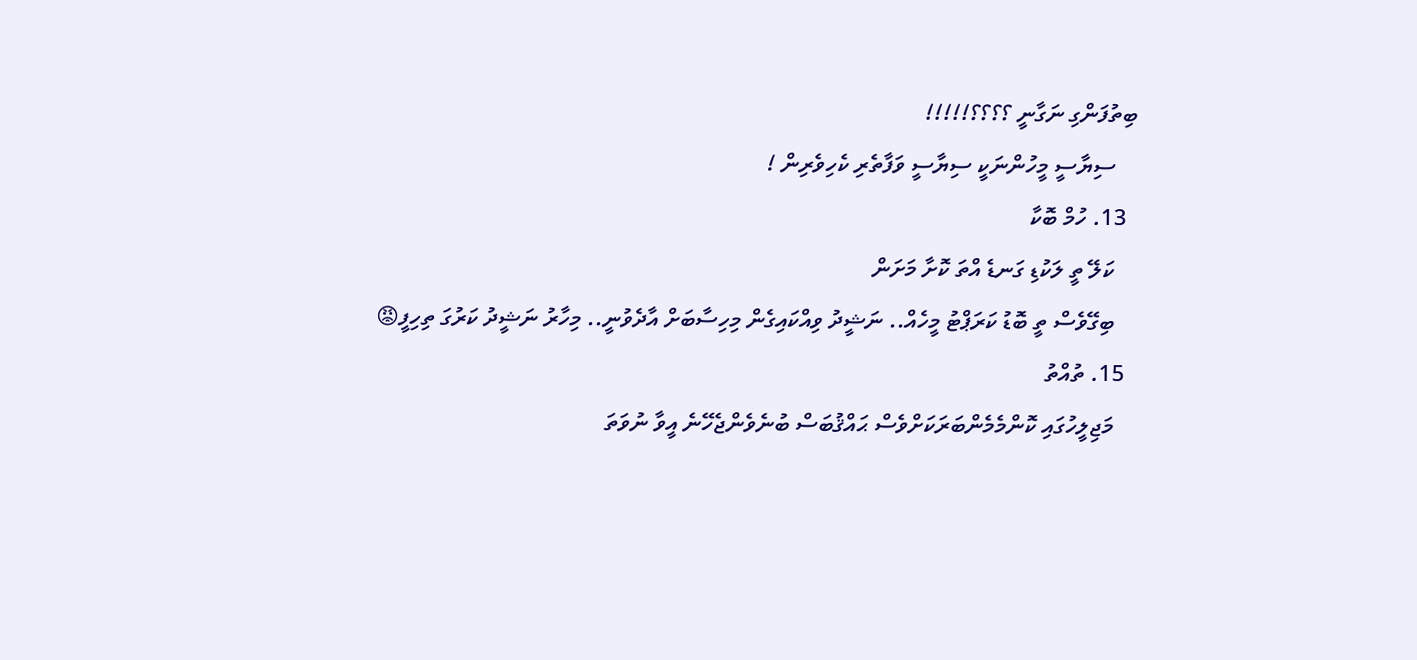ބިތުފަންގި ނަގާނީ ؟؟؟؟!!!!!
    ސިޔާސީ މީހުންނަކީ ސިޔާސީ ވަފާތެރި ކެހިވެރިން !
  13. ހުމް ބޮކާ
    ކަލޭ ތީ ލަކުޑި ގަނޑެ އްތަ ކޮށާ މަށަން
    ބިގޭވެސް ތީ ބޮޑު ކަރަޕްޓު މީހެއް.. ނަޝީދު ވިއްކައިގެން މިހިސާބަށް އާދެވުނީ.. މިހާރު ނަޝީދު ކަރުގަ ތިހިފީ😡
  15. ތުއްތު
    މަޖިލީހުގައި ކޮންމެމެންބަރަކަށްވެސް ޙައްޤުބަސް ބުނެވެންޖެހޭނެ އީވާ ނުވަތަ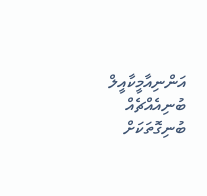އަންނިއާމީކާއީލް ބުނިއެއްޗެއް ބުނިގޮތަކަށް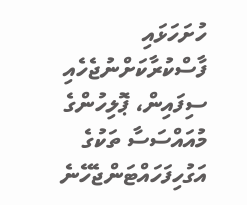ހުށަހަޅައި ފާސްކުރާކަށްނުޖެހެއި ސިފައިން، ޕޮލިހުންގެ މުއައްސަސާ ތަކުގެ އަގުހިފަހައްޓަންޖެހޭނެ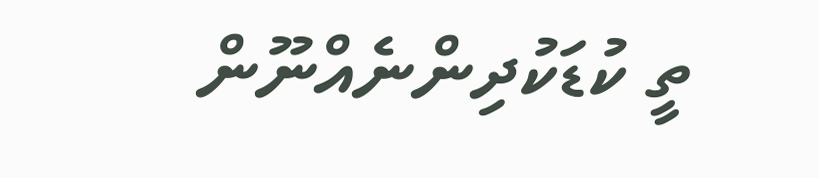ތީ ކުޑަކުދިންނެއްނޫން